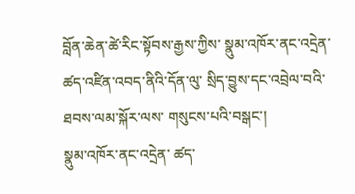བློན་ཆེན་ཚེ་རིང་སྟོབས་རྒྱས་ཀྱིས་ སྣུམ་འཁོར་ནང་འདྲེན་ ཚད་འཛིན་འབད་ནིའི་དོན་ལུ་ སྲིད་བྱུས་དང་འབྲེལ་བའི་ ཐབས་ལམ་སྐོར་ལས་ གསུངས་པའི་བསྒང་།
སྣུམ་འཁོར་ནང་འདྲེན་ ཚད་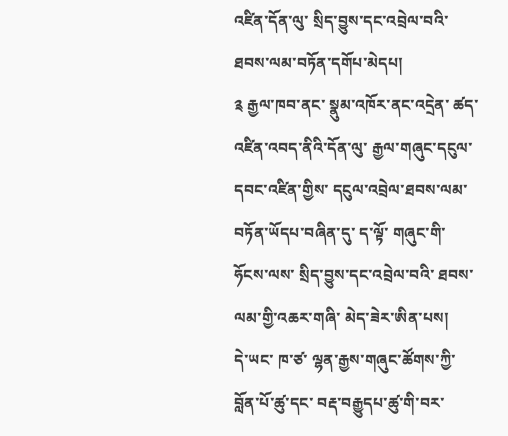འཛིན་དོན་ལུ་ སྲིད་བྱུས་དང་འབྲེལ་བའི་ ཐབས་ལམ་བཏོན་དགོཔ་མེདཔ།
༉ རྒྱལ་ཁབ་ནང་ སྣུམ་འཁོར་ནང་འདྲེན་ ཚད་འཛིན་འབད་ནིའི་དོན་ལུ་ རྒྱལ་གཞུང་དངུལ་དབང་འཛིན་གྱིས་ དངུལ་འབྲེལ་ཐབས་ལམ་ བཏོན་ཡོདཔ་བཞིན་དུ་ ད་ལྟོ་ གཞུང་གི་ཧོངས་ལས་ སྲིད་བྱུས་དང་འབྲེལ་བའི་ ཐབས་ལམ་གྱི་འཆར་གཞི་ མེད་ཟེར་ཨིན་པས།
དེ་ཡང་ ཁ་ཙ་ ལྷན་རྒྱས་གཞུང་ཚོགས་ཀྱི་ བློན་པོ་ཚུ་དང་ བརྡ་བརྒྱུདཔ་ཚུ་གི་བར་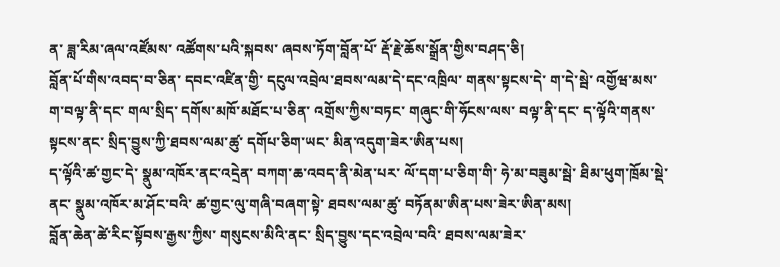ན་ ཟླ་རིམ་ཞལ་འཛོམས་ འཚོགས་པའི་སྐབས་ ཞབས་ཏོག་བློན་པོ་ རྡོ་རྗེ་ཆོས་སྒྲོན་གྱིས་བཤད་ཅི།
བློན་པོ་གིས་འབད་བ་ཅིན་ དབང་འཛིན་གྱི་ དངུལ་འབྲེལ་ཐབས་ལམ་དེ་དང་འཁྲིལ་ གནས་སྟངས་དེ་ ག་དེ་སྦེ་ འགྱོཝ་མས་ག་བལྟ་ནི་དང་ གལ་སྲིད་ དགོས་མཁོ་མཐོང་པ་ཅིན་ འགྲོས་ཀྱིས་བཏང་ གཞུང་གི་ཧོངས་ལས་ བལྟ་ནི་དང་ ད་ལྟོའི་གནས་སྟངས་ནང་ སྲིད་བྱུས་ཀྱི་ཐབས་ལམ་ཚུ་ དགོཔ་ཅིག་ཡང་ མིན་འདུག་ཟེར་ཨིན་པས།
ད་ལྟོའི་ཚ་གྱང་དེ་ སྣུམ་འཁོར་ནང་འདྲེན་ བཀག་ཆ་འབད་ནི་མེན་པར་ ལོ་དག་པ་ཅིག་གི་ ཧེ་མ་བཟུམ་སྦེ་ ཐིམ་ཕུག་ཁྲོམ་སྡེ་ནང་ སྣུམ་འཁོར་མ་ཤོང་བའི་ ཚ་གྱང་ལུ་གཞི་བཞག་སྟེ་ ཐབས་ལམ་ཚུ་ བཏོནམ་ཨིན་པས་ཟེར་ཨིན་མས།
བློན་ཆེན་ཚེ་རིང་སྟོབས་རྒྱས་ཀྱིས་ གསུངས་མིའི་ནང་ སྲིད་བྱུས་དང་འབྲེལ་བའི་ ཐབས་ལམ་ཟེར་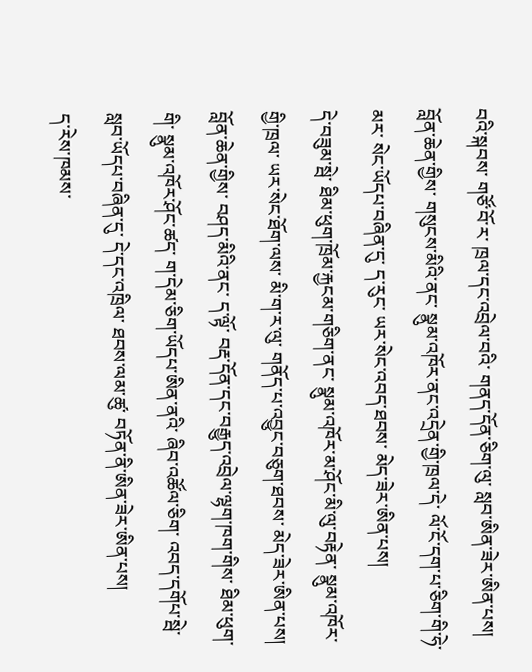བའི་སྐབས་ གཙོ་བོ་ར་ ཁྲལ་དང་འབྲེལ་བའི་ གནད་དོན་ཅིག་ལུ་ སླབ་ཨིན་ཟེར་ཨིན་པས།
བློན་ཆེན་གྱིས་ གསུངས་མིའི་ནང་ སྣུམ་འཁོར་ནང་འདྲེན་གྱི་ཁྲལ་དེ་ ལོ་ངོ་དག་པ་ཅིག་གི་ཧེ་མར་ སེང་ཡོདཔ་བཞིན་དུ་ ད་རུང་ ཡར་སེང་འབད་ཐབས་ མེད་ཟེར་ཨིན་པས།
དེ་བཟུམ་སྦེ་ ཐིམ་ཕུག་ཁྲོམ་རྐྱངམ་གཅིག་ནང་ སྣུམ་འཁོར་མ་ཤོང་མི་ལུ་བརྟེན་ སྣུམ་འཁོར་གྱི་ཁྲལ་ ཡར་སེང་ཐོག་ལས་ མི་ག་ར་ལུ་ གནོད་པ་འབྱུང་བཅུག་ཐབས་ མེད་ཟེར་ཨིན་པས།
བློན་ཆེན་གྱིས་ བཤད་མིའི་ནང་ ད་ལྟོ་ བརྡ་དོན་དང་བརྒྱུད་འབྲེལ་ལྷག་ཁག་གིས་ ཐིམ་ཕུག་གི་ སྣུམ་འཁོར་ཤོང་ཚད་ ག་དེམ་ཅིག་ཡོདཔ་ཨིན་ནའི་ ཞིབ་འཚོལ་ཅིག་ འབད་དགོཔ་སྦེ་ སླབ་ཡོདཔ་བཞིན་དུ་ དེ་དང་འཁྲིལ་ ཐབས་ལམ་ཚུ་ བཏོན་ནི་ཨིན་ཟེར་ཨིན་པས།
ད་རེས་ཁམས་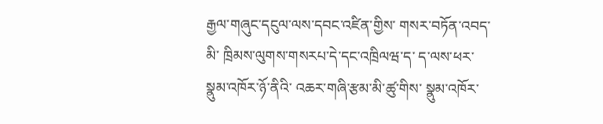རྒྱལ་གཞུང་དངུལ་ལས་དབང་འཛིན་གྱིས་ གསར་བཏོན་འབད་མི་ ཁྲིམས་ལུགས་གསརཔ་དེ་དང་འཁྲིལཝ་ད་ ད་ལས་ཕར་ སྣུམ་འཁོར་ཉོ་ནིའི་ འཆར་གཞི་རྩམ་མི་ཚུ་གིས་ སྣུམ་འཁོར་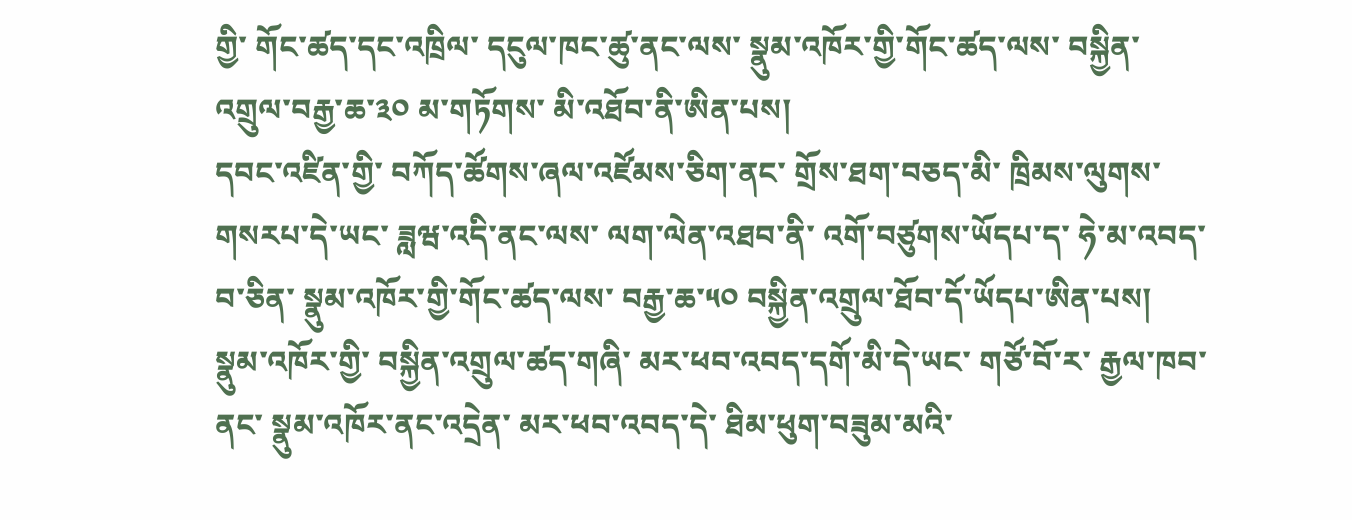གྱི་ གོང་ཚད་དང་འཁྲིལ་ དངུལ་ཁང་ཚུ་ནང་ལས་ སྣུམ་འཁོར་གྱི་གོང་ཚད་ལས་ བསྐྱིན་འགྲུལ་བརྒྱ་ཆ་༣༠ མ་གཏོགས་ མི་འཐོབ་ནི་ཨིན་པས།
དབང་འཛིན་གྱི་ བཀོད་ཚོགས་ཞལ་འཛོམས་ཅིག་ནང་ གྲོས་ཐག་བཅད་མི་ ཁྲིམས་ལུགས་གསརཔ་དེ་ཡང་ ཟླཝ་འདི་ནང་ལས་ ལག་ལེན་འཐབ་ནི་ འགོ་བཙུགས་ཡོདཔ་ད་ ཧེ་མ་འབད་བ་ཅིན་ སྣུམ་འཁོར་གྱི་གོང་ཚད་ལས་ བརྒྱ་ཆ་༥༠ བསྐྱིན་འགྲུལ་ཐོབ་དོ་ཡོདཔ་ཨིན་པས།
སྣུམ་འཁོར་གྱི་ བསྐྱིན་འགྲུལ་ཚད་གཞི་ མར་ཕབ་འབད་དགོ་མི་དེ་ཡང་ གཙོ་བོ་ར་ རྒྱལ་ཁབ་ནང་ སྣུམ་འཁོར་ནང་འདྲེན་ མར་ཕབ་འབད་དེ་ ཐིམ་ཕུག་བཟུམ་མའི་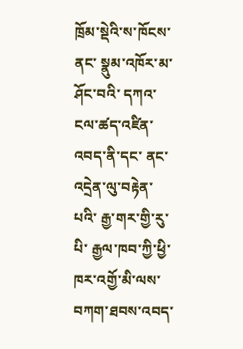ཁྲོམ་སྡེའི་ས་ཁོངས་ནང་ སྣུམ་འཁོར་མ་ཤོང་བའི་ དཀའ་ངལ་ཚད་འཛིན་འབད་ནི་དང་ ནང་འདྲེན་ལུ་བརྟེན་པའི་ རྒྱ་གར་གྱི་རུ་པི་ རྒྱལ་ཁབ་ཀྱི་ཕྱི་ཁར་འགྱོ་མི་ལས་ བཀག་ཐབས་འབད་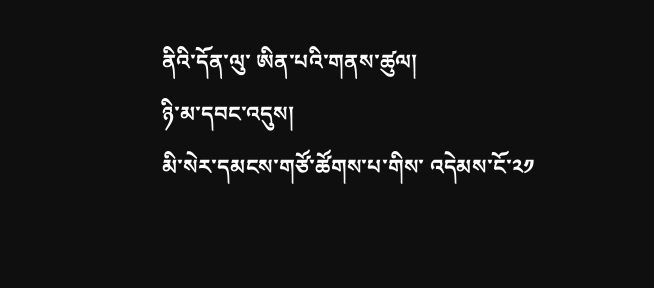ནིའི་དོན་ལུ་ ཨིན་པའི་གནས་ཚུལ།
ཉི་མ་དབང་འདུས།
མི་སེར་དམངས་གཙོ་ཚོགས་པ་གིས་ འདེམས་ངོ་༢༡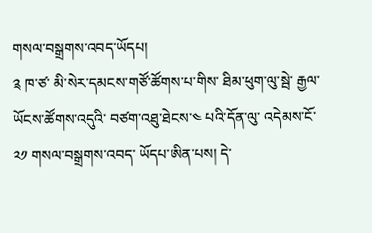གསལ་བསྒྲགས་འབད་ཡོདཔ།
༉ ཁ་ཙ་ མི་སེར་དམངས་གཙོ་ཚོགས་པ་གིས་ ཐིམ་ཕུག་ལུ་སྦེ་ རྒྱལ་ཡོངས་ཚོགས་འདུའི་ བཙག་འཐུ་ཐེངས་༤ པའི་དོན་ལུ་ འདེམས་ངོ་༢༡ གསལ་བསྒྲགས་འབད་ ཡོདཔ་ཨིན་པས། དེ་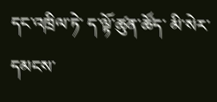དང་འཁྲིལ་ཏེ་ ད་ལྟོ་ཚུན་ཚོད་ མི་སེར་དམངས་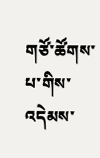གཙོ་ཚོགས་པ་གིས་ འདེམས་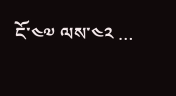ངོ་༤༧ ལས་༤༢ …